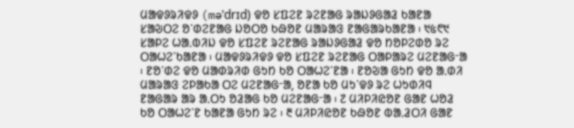ᱢᱟᱫᱽᱨᱤᱫᱽ (məˈdrɪd) ᱫᱚ ᱥᱯᱮᱱ ᱨᱮᱱᱟᱜ ᱨᱟᱡᱽᱜᱟᱲ ᱠᱟᱱᱟ ᱥᱟᱶᱛᱮ ᱚᱸᱰᱮᱱᱟᱜ ᱡᱚᱛᱚ ᱠᱷᱚᱱ ᱢᱟᱨᱟᱝ ᱱᱟᱜᱟᱨᱠᱟᱱᱟ ᱾ ᱑᱕᱖᱑ ᱥᱟᱞᱮ ᱦᱟᱹᱵᱤᱡ ᱫᱚ ᱥᱯᱮᱱ ᱨᱮᱱᱟᱜ ᱨᱟᱡᱽᱜᱟᱲ ᱫᱚ ᱴᱚᱞᱮᱰᱚ ᱨᱮ ᱛᱟᱦᱮᱸᱠᱟᱱᱟ ᱾ ᱢᱟᱫᱽᱨᱤᱫᱽ ᱫᱚ ᱥᱯᱮᱱ ᱨᱮᱱᱟᱜ ᱛᱟᱞᱟᱨᱮ ᱢᱮᱱᱟᱜᱼᱟ ᱾ ᱱᱚᱸᱰᱮ ᱫᱚ ᱢᱟᱰᱨᱤᱰ ᱜᱩᱴ ᱠᱚ ᱛᱟᱦᱮᱸᱱᱟ ᱾ ᱱᱚᱶᱟ ᱜᱩᱴ ᱫᱚ ᱟᱹᱰᱤ ᱢᱟᱨᱟᱝ ᱮᱞᱟᱠᱟ ᱛᱮ ᱢᱮᱱᱟᱜᱼᱟ, ᱚᱱᱟ ᱠᱚ ᱢᱩᱸᱫᱽ ᱨᱮ ᱦᱩᱰᱤᱧ ᱱᱟᱜᱟᱨ ᱟᱨ ᱟᱹᱛᱩ ᱚᱲᱟᱜ ᱠᱚ ᱢᱮᱱᱟᱜᱼᱟ ᱾ ᱗ ᱢᱤᱞᱤᱭᱚᱱ ᱜᱟᱱ ᱦᱚᱲ ᱠᱚ ᱛᱟᱦᱮᱸᱱ ᱠᱟᱱᱟ ᱜᱩᱴ ᱨᱮ ᱾ ᱓ ᱢᱤᱞᱤᱭᱚᱱ ᱠᱷᱚᱱ ᱵᱟᱹᱲᱛᱤ ᱜᱟᱱ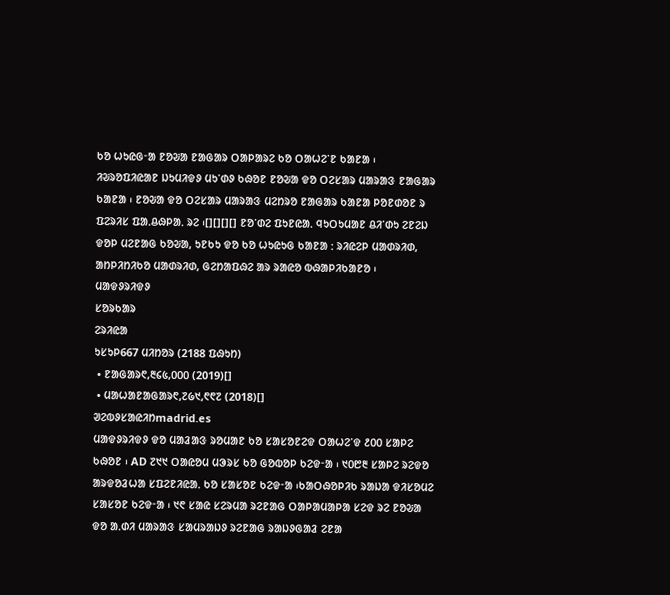ᱠᱚ ᱦᱩᱭᱜᱼᱟ ᱱᱚᱶᱟ ᱱᱟᱜᱟᱨ ᱛᱟᱞᱟᱨᱮ ᱠᱚ ᱛᱟᱦᱮᱸᱱ ᱠᱟᱱᱟ ᱾ ᱤᱶᱨᱚᱯᱤᱭᱟᱱ ᱡᱩᱢᱤᱫᱽ ᱢᱩᱸᱰᱽ ᱠᱷᱚᱱ ᱱᱚᱶᱟ ᱫᱚ ᱛᱮᱥᱟᱨ ᱢᱟᱨᱟᱝ ᱱᱟᱜᱟᱨ ᱠᱟᱱᱟ ᱾ ᱱᱚᱶᱟ ᱫᱚ ᱛᱮᱥᱟᱨ ᱢᱟᱨᱟᱝ ᱢᱮᱴᱨᱚ ᱱᱟᱜᱟᱨ ᱠᱟᱱᱟ ᱞᱚᱱᱰᱚᱱ ᱨ ᱯᱮᱨᱤᱥ ᱯᱟᱹᱪᱷᱞᱟᱹ ᱨᱮ ᱾[][][][] ᱱᱚᱸᱰᱮ ᱯᱩᱱᱭᱟᱹ ᱧᱩᱛᱩᱢᱟᱱ ᱪᱤᱸᱰᱩ ᱮᱱᱮᱡ ᱫᱚᱞ ᱢᱮᱱᱟᱜ ᱠᱚᱶᱟ, ᱩᱱᱠᱩ ᱫᱚ ᱠᱚ ᱦᱩᱭᱩᱜ ᱠᱟᱱᱟ ᱺ ᱨᱤᱭᱮᱞ ᱢᱟᱰᱨᱤᱰ, ᱟᱴᱞᱤᱴᱤᱠᱚ ᱢᱟᱰᱨᱤᱰ, ᱜᱮᱴᱟᱯᱷᱮ ᱟᱨ ᱨᱟᱭᱚ ᱵᱷᱟᱞᱤᱠᱟᱱᱚ ᱾
ᱢᱟᱫᱽᱨᱤᱫᱽ
ᱥᱚᱨᱠᱟᱨ
ᱮᱨᱤᱭᱟ
ᱩᱥᱩᱞ667 ᱢᱤᱴᱚᱨ (2188 ᱯᱷᱩᱴ)
 • ᱱᱟᱜᱟᱨ᱖,᱓᱔᱕,᱐᱐᱐ (2019)[]
 • ᱢᱟᱦᱟᱱᱟᱜᱟᱨ᱖,᱗᱙᱑,᱖᱖᱗ (2018)[]
ᱣᱮᱵᱽᱥᱟᱭᱤᱴmadrid.es
ᱢᱟᱫᱽᱨᱤᱫᱽ ᱫᱚ ᱢᱟᱲᱟᱝ ᱨᱚᱢᱟᱱ ᱠᱚ ᱥᱟᱥᱚᱱᱮᱫ ᱛᱟᱦᱮᱸᱫ ᱒᱐᱐ ᱥᱟᱞᱮ ᱠᱷᱚᱱ ᱾ AD ᱗᱑᱑ ᱛᱟᱭᱚᱢ ᱢᱳᱨᱥ ᱠᱚ ᱜᱚᱵᱚᱞ ᱠᱮᱫᱼᱟ ᱾ ᱑᱐᱘᱓ ᱥᱟᱞᱮ ᱨᱮᱫᱚ ᱟᱨᱫᱚᱲᱦᱟ ᱥᱯᱮᱱᱤᱭᱟᱹ ᱠᱚ ᱥᱟᱥᱚᱱ ᱠᱮᱫᱼᱟ ᱾ᱠᱟᱛᱷᱚᱞᱤᱠ ᱨᱟᱡᱟ ᱫᱤᱥᱚᱢᱮ ᱥᱟᱥᱚᱱ ᱠᱮᱫᱼᱟ ᱾ ᱑᱖ ᱥᱟᱭ ᱥᱮᱨᱢᱟ ᱨᱮᱱᱟᱜ ᱛᱟᱞᱟᱢᱟᱞᱟ ᱥᱮᱫ ᱨᱮ ᱱᱚᱶᱟ ᱫᱚ ᱟᱹᱰᱤ ᱢᱟᱨᱟᱝ ᱥᱟᱢᱨᱟᱡᱽ ᱨᱮᱱᱟᱜ ᱨᱟᱡᱽᱜᱟᱲ ᱮᱱᱟ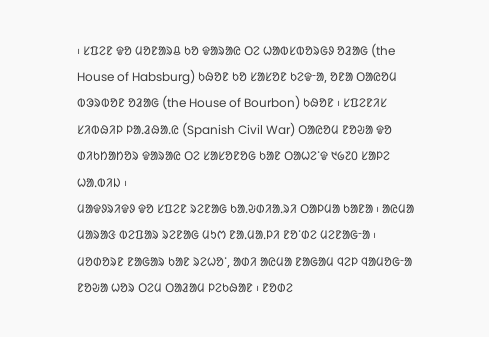᱾ ᱥᱯᱮᱱ ᱫᱚ ᱢᱚᱱᱟᱨᱪ ᱠᱚ ᱫᱟᱨᱟᱭ ᱛᱮ ᱦᱟᱵᱥᱵᱚᱨᱜᱽ ᱚᱲᱟᱜ (the House of Habsburg) ᱠᱷᱚᱱ ᱠᱚ ᱥᱟᱥᱚᱱ ᱠᱮᱫᱼᱟ, ᱚᱱᱟ ᱛᱟᱭᱚᱢ ᱵᱳᱨᱵᱚᱱ ᱚᱲᱟᱜ (the House of Bourbon) ᱠᱷᱚᱱ ᱾ ᱥᱯᱮᱱᱤᱥ ᱥᱤᱵᱷᱤᱞ ᱞᱟᱹᱲᱷᱟᱹᱭ (Spanish Civil War) ᱛᱟᱭᱚᱢ ᱱᱚᱶᱟ ᱫᱚ ᱰᱤᱠᱴᱟᱴᱚᱨ ᱫᱟᱨᱟᱭ ᱛᱮ ᱥᱟᱥᱚᱱᱚᱜ ᱠᱟᱱ ᱛᱟᱦᱮᱸᱫ ᱑᱙᱗᱐ ᱥᱟᱞᱮ ᱦᱟᱹᱵᱤᱡ ᱾
ᱢᱟᱫᱽᱨᱤᱫᱽ ᱫᱚ ᱥᱯᱮᱱ ᱨᱮᱱᱟᱜ ᱠᱟᱹᱶᱰᱤᱟᱹᱨᱤ ᱛᱟᱞᱢᱟ ᱠᱟᱱᱟ ᱾ ᱟᱭᱢᱟ ᱢᱟᱨᱟᱝ ᱵᱮᱯᱟᱨ ᱨᱮᱱᱟᱜ ᱢᱩᱬ ᱱᱟᱹᱢᱟᱹᱞᱤ ᱱᱚᱸᱰᱮ ᱢᱮᱱᱟᱜᱼᱟ ᱾
ᱢᱚᱰᱚᱨᱱ ᱱᱟᱜᱟᱨ ᱠᱟᱱ ᱨᱮᱦᱚᱸ, ᱟᱰᱤ ᱟᱭᱢᱟ ᱱᱟᱜᱟᱢ ᱧᱮᱞ ᱧᱟᱢᱚᱜᱼᱟ ᱱᱚᱶᱟ ᱦᱚᱨ ᱛᱮᱢ ᱛᱟᱲᱟᱢ ᱞᱮᱠᱷᱟᱱ ᱾ ᱱᱚᱰᱮ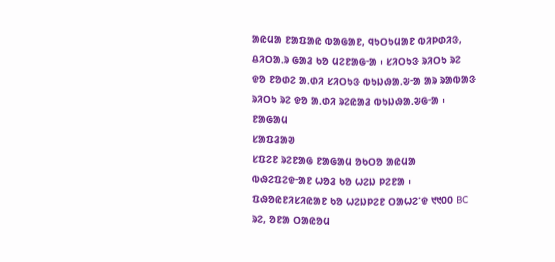ᱟᱭᱢᱟ ᱱᱟᱯᱟᱭ ᱵᱟᱜᱟᱱ, ᱧᱩᱛᱩᱢᱟᱱ ᱵᱤᱞᱰᱤᱝ, ᱪᱤᱛᱟᱹᱨ ᱜᱟᱲ ᱠᱚ ᱢᱮᱱᱟᱜᱼᱟ ᱾ ᱥᱤᱛᱩᱝ ᱨᱤᱛᱩ ᱨᱮ ᱫᱚ ᱱᱚᱰᱮ ᱟᱹᱰᱤ ᱥᱤᱛᱩᱝ ᱵᱩᱡᱷᱟᱹᱶᱼᱟ ᱟᱨ ᱨᱟᱵᱟᱝ ᱨᱤᱛᱩ ᱨᱮ ᱫᱚ ᱟᱹᱰᱤ ᱨᱮᱭᱟᱲ ᱵᱩᱡᱷᱟᱹᱶᱜᱼᱟ ᱾
ᱱᱟᱜᱟᱢ
ᱥᱟᱯᱲᱟᱣ
ᱥᱯᱮᱱ ᱨᱮᱱᱟᱜ ᱱᱟᱜᱟᱢ ᱚᱠᱛᱚ ᱟᱭᱢᱟ ᱵᱷᱮᱯᱮᱫᱼᱟᱱ ᱦᱚᱲ ᱠᱚ ᱦᱮᱡ ᱞᱮᱱᱟ ᱾ ᱯᱷᱚᱭᱱᱤᱥᱤᱭᱟᱱ ᱠᱚ ᱦᱮᱡᱞᱮᱱ ᱛᱟᱦᱮᱸᱫ ᱑᱑᱐᱐ BC ᱨᱮ, ᱚᱱᱟ ᱛᱟᱭᱚᱢ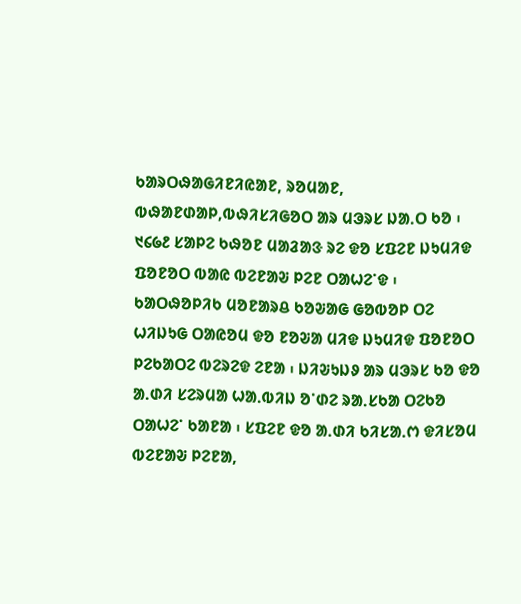ᱠᱟᱨᱛᱷᱟᱜᱤᱱᱤᱭᱟᱱ, ᱨᱚᱢᱟᱱ, ᱵᱷᱟᱱᱰᱟᱞ,ᱵᱷᱤᱥᱤᱜᱚᱛ ᱟᱨ ᱢᱳᱨᱥ ᱡᱟᱹᱛ ᱠᱚ ᱾ ᱑᱔᱙᱒ ᱥᱟᱞᱮ ᱠᱷᱚᱱ ᱢᱟᱲᱟᱝ ᱨᱮ ᱫᱚ ᱥᱯᱮᱱ ᱡᱩᱢᱤᱫ ᱯᱚᱱᱚᱛ ᱵᱟᱭ ᱵᱮᱱᱟᱶ ᱞᱮᱱ ᱛᱟᱦᱮᱸᱫ ᱾ ᱠᱟᱛᱷᱚᱞᱤᱠ ᱢᱚᱱᱟᱨᱪ ᱠᱚᱶᱟᱜ ᱜᱚᱵᱚᱞ ᱛᱮ ᱦᱤᱡᱩᱜ ᱛᱟᱭᱚᱢ ᱫᱚ ᱱᱚᱶᱟ ᱢᱤᱫ ᱡᱩᱢᱤᱫ ᱯᱚᱱᱚᱛ ᱞᱮᱠᱟᱛᱮ ᱵᱮᱨᱮᱫ ᱮᱱᱟ ᱾ ᱡᱤᱶᱩᱡᱽ ᱟᱨ ᱢᱳᱨᱥ ᱠᱚ ᱫᱚ ᱟᱹᱰᱤ ᱥᱮᱨᱢᱟ ᱦᱟᱹᱵᱤᱡ ᱚᱸᱰᱮ ᱨᱟᱹᱥᱠᱟ ᱛᱮᱠᱚ ᱛᱟᱦᱮᱸ ᱠᱟᱱᱟ ᱾ ᱥᱯᱮᱱ ᱫᱚ ᱟᱹᱰᱤ ᱠᱤᱥᱟᱹᱬ ᱫᱤᱥᱚᱢ ᱵᱮᱱᱟᱶ ᱞᱮᱱᱟ,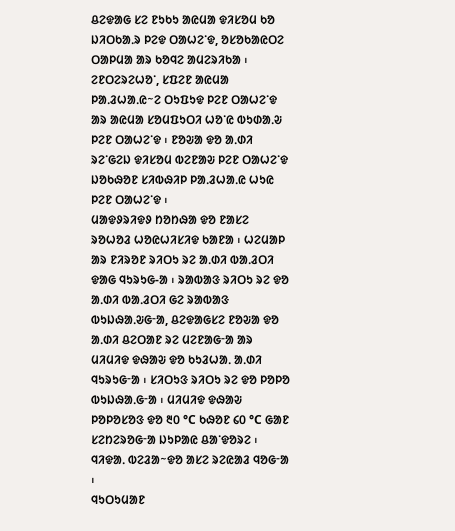ᱪᱮᱫᱟᱜ ᱥᱮ ᱱᱩᱠᱩ ᱟᱭᱢᱟ ᱫᱤᱥᱚᱢ ᱠᱚ ᱡᱤᱛᱠᱟᱹᱨ ᱞᱮᱫ ᱛᱟᱦᱮᱸᱫ, ᱚᱥᱚᱠᱟᱭᱛᱮ ᱛᱟᱞᱢᱟ ᱟᱨ ᱠᱚᱧᱮ ᱟᱢᱮᱨᱤᱠᱟ ᱾ ᱮᱱᱛᱮᱨᱮᱦᱚᱸ, ᱥᱯᱮᱱ ᱟᱭᱢᱟ ᱞᱟᱹᱲᱦᱟᱹᱭᱻᱮ ᱛᱩᱯᱩᱫ ᱞᱮᱱ ᱛᱟᱦᱮᱸᱫ ᱟᱨ ᱟᱭᱢᱟ ᱥᱚᱢᱯᱩᱛᱤ ᱦᱚᱸᱭ ᱵᱩᱰᱟᱹᱶ ᱞᱮᱱ ᱛᱟᱦᱮᱸᱫ ᱾ ᱱᱚᱶᱟ ᱫᱚ ᱟᱹᱰᱤ ᱨᱮᱸᱜᱮᱡ ᱫᱤᱥᱚᱢ ᱵᱮᱱᱟᱶ ᱞᱮᱱ ᱛᱟᱦᱮᱸᱫ ᱡᱚᱠᱷᱚᱱ ᱥᱤᱵᱷᱤᱞ ᱞᱟᱹᱲᱦᱟᱹᱭ ᱦᱩᱭ ᱞᱮᱱ ᱛᱟᱦᱮᱸᱫ ᱾
ᱢᱟᱫᱽᱨᱤᱫᱽ ᱴᱚᱴᱷᱟ ᱫᱚ ᱱᱟᱥᱮ ᱨᱚᱦᱚᱲ ᱦᱚᱭᱦᱤᱥᱤᱫ ᱠᱟᱱᱟ ᱾ ᱦᱮᱢᱟᱞ ᱟᱨ ᱱᱤᱨᱚᱱ ᱨᱤᱛᱩ ᱨᱮ ᱟᱹᱰᱤ ᱵᱟᱹᱲᱛᱤ ᱫᱟᱜ ᱧᱩᱨᱩᱜ-ᱟ ᱾ ᱨᱟᱵᱟᱝ ᱨᱤᱛᱩ ᱨᱮ ᱫᱚ ᱟᱹᱰᱤ ᱵᱟᱹᱲᱛᱤ ᱜᱮ ᱨᱟᱵᱟᱝ ᱵᱩᱡᱷᱟᱹᱶᱜᱼᱟ, ᱪᱮᱫᱟᱜᱥᱮ ᱱᱚᱶᱟ ᱫᱚ ᱟᱹᱰᱤ ᱪᱮᱛᱟᱱ ᱨᱮ ᱢᱮᱱᱟᱜᱼᱟ ᱟᱨ ᱢᱤᱢᱤᱫ ᱫᱷᱟᱶ ᱫᱚ ᱠᱩᱲᱦᱟᱹ ᱟᱹᱰᱤ ᱧᱩᱨᱩᱜᱼᱟ ᱾ ᱥᱤᱛᱩᱝ ᱨᱤᱛᱩ ᱨᱮ ᱫᱚ ᱞᱚᱞᱚ ᱵᱩᱡᱷᱟᱹᱜᱼᱟ ᱾ ᱢᱤᱢᱤᱫ ᱫᱷᱟᱶ ᱞᱚᱞᱚᱥᱚᱝ ᱫᱚ ᱓᱐ °C ᱠᱷᱚᱱ ᱔᱐ °C ᱜᱟᱱ ᱥᱮᱴᱮᱨᱚᱜᱼᱟ ᱡᱩᱞᱟᱭ ᱪᱟᱸᱫᱚᱨᱮ ᱾ ᱧᱤᱫᱟᱹ ᱵᱮᱲᱟᱻᱫᱚ ᱟᱥᱮ ᱨᱮᱭᱟᱲ ᱧᱚᱜᱼᱟ ᱾
ᱧᱩᱛᱩᱢᱟᱱ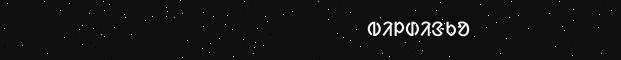ᱵᱤᱞᱰᱤᱝᱠᱚ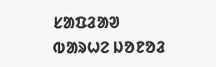ᱥᱟᱯᱲᱟᱣ
ᱵᱟᱨᱦᱮ ᱡᱚᱱᱚᱲ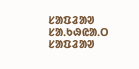ᱥᱟᱯᱲᱟᱣ
ᱥᱟᱹᱠᱷᱭᱟᱹᱛ
ᱥᱟᱯᱲᱟᱣ